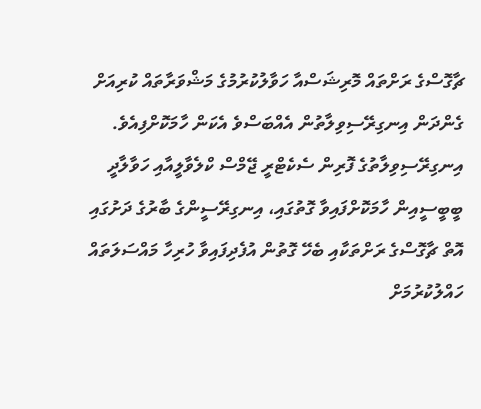ޗާގޮސްގެ ރަށްތައް މޮރިޝަސްއާ ހަވާލުކުރުމުގެ މަޝްވަރާތައް ކުރިއަށް ގެންދަން އިނގިރޭސިވިލާތުން އެއްބަސްވެ އެކަން ހާމަކޮށްފިއެވެ.
އިނގިރޭސިވިލާތުގެ ފޮރިން ސެކެޓްރީ ޖޭމްސް ކްލެވާލީއާއި ހަވާލާދީ ބީބީސީއިން ހާމަކޮށްފައިވާ ގޮތުގައި، އިނގިރޭސީންގެ ބާރުގެ ދަށުގައި އޮތް ޗާގޮސްގެ ރަށްތަކާއި ބެހޭ ގޮތުން އުފެދިފައިވާ ހުރިހާ މައްސަލަތައް ހައްލުކުރުމަށް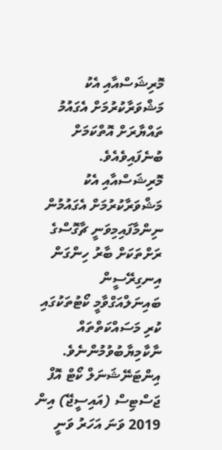މޮރިޝަސްއާއި އެކު މަޝްވަރާކުރުމަށް އެގައުމު ތައްޔާރަށް އޮތްކަމަށް ބުނެފައިވެއެވެ.
މޮރިޝަސްއާއި އެކު މަޝްވަރާކުރުމަށް އެގައުމުން ނިންމާފައިމިވަނީ ޗާގޮސްގެ ރަށްތަކަށް ބާރު ހިންގަން އިނގިރޭސީން ބައިނަލްއަގްވާމީ ކޯޓުތަކުގައި ކުރި މަސައްކަތްތައް ނާކާމިޔާބުވުމުންނެވެ. އިންޓަނޭޝަނަލް ކޯޓް އޮފް ޖަސްޓިސް (އައިސީޖޭ) އިން 2019 ވަނަ އަހަރު ވަނީ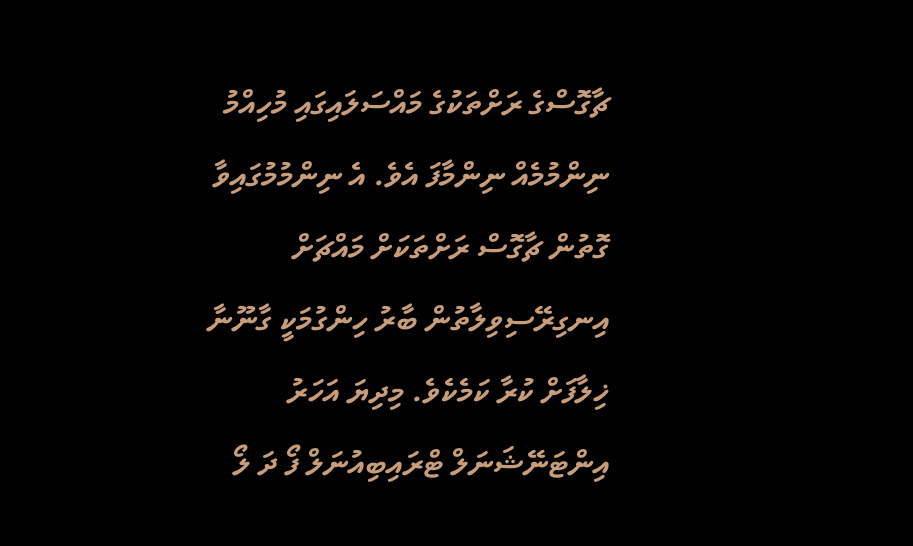ޗާގޮސްގެ ރަށްތަކުގެ މައްސަލައިގައި މުހިއްމު ނިންމުމެއް ނިންމާފަ އެވެ. އެ ނިންމުމުގައިވާ ގޮތުން ޗާގޮސް ރަށްތަކަށް މައްޗަށް އިނގިރޭސިވިލާތުން ބާރު ހިންގުމަކީ ގާނޫނާ ޚިލާފަށް ކުރާ ކަމެކެވެ. މިދިޔަ އަހަރު އިންޓަނޭޝަނަލް ޓްރައިބިއުނަލް ފޯ ދަ ލޯ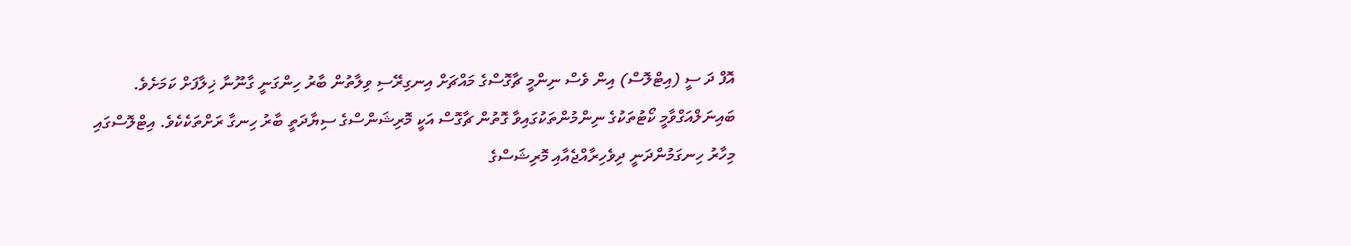އޮފް ދަ ސީ (އިޓްލޮސް) އިން ވެސް ނިންމީ ޗާގޮސްގެ މައްޗަށް އިނގިރޭސި ވިލާތުން ބާރު ހިންގަނީ ގާނޫނާ ޚިލާފަށް ކަމަށެވެ.
ބައިނަލްއަގްވާމީ ކޯޓުތަކުގެ ނިންމުންތަކުގައިވާ ގޮތުން ޗާގޮސް އަކީ މޮރިޝަންސްގެ ސިޔާދަތީ ބާރު ހިނގާ ރަށްތަކެކެވެ. އިޓްލޮސްގައި މިހާރު ހިނގަމުންދަނީ ދިވެހިރާއްޖެއާއި މޮރިޝަސްގެ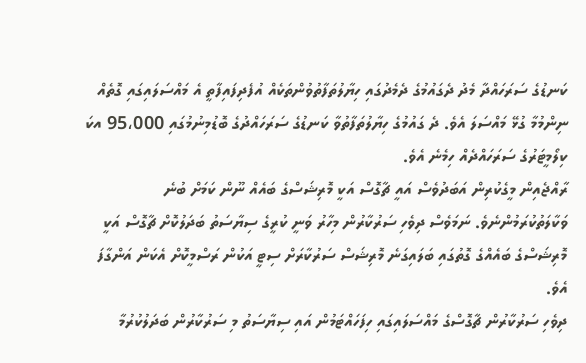ކަނޑުގެ ސަރަހައްދާ މެދު ދެގައުމުގެ ދެމެދުގައި ހިޔާލުތަފާތުވުންތަކެއް އުފެދިފައިފާތީ އެ މައްސަލައިގައި ގޮތެއް ނިންމުމާ ގުޅޭ މައްސަލަ އެވެ. ދެ ގައުމުގެ ހިޔާލުތަފާތުވާ ކަނޑުގެ ސަރަހައްދުގެ ބޮޑުމިނުމުގައި 95،000 އކަ ކިލޯމީޓަރުގެ ސަރަހައްދެއް ހިމެނެ އެވެ.
ރާއްޖެއިން މީގެކުރިން އަބަދުވެސް އައީ ޗާގޮސް އަކީ މޮރިޝަސްގެ ބައެއް ނޫން ކަމަށް ބުނެ ވަކާލަތުކުރަމުންނެވެ. ނަމަވެސް ދިވެހި ސަރުކާރުން މިހާރު ވަނީ ކުރީގެ ސިޔާސަތު ބަދަލުކޮށް ޗާގޮސް އަކީ މޮރިޝަސްގެ ބައެއްގެ ގޮތުގައި ބަލައިގަނެ މޮރިޝަސް ސަރުކާރަށް ސިޓީ އަކުން ރަސްމީކޮށް އެކަން އަންގާފަ އެވެ.
ދިވެހި ސަރުކާރުން ޗާގޮސްގެ މައްސަލައިގައި ހިފަހައްޓަމުން އައި ސިޔާސަތު މި ސަރުކާރުން ބަދަލުކުރުމާ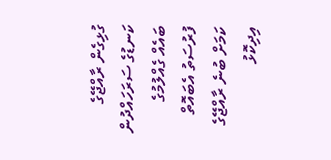ގުޅިގެން ރާއްޖޭގެ ކަނޑުގެ ސަރަހައްދުން ބައެއް ގެއްލުމުގެ ފުރުސަތު އެބައޮތް ކަމަށް ބުނެ ރާއްޖޭގެ އިދިކޮޅު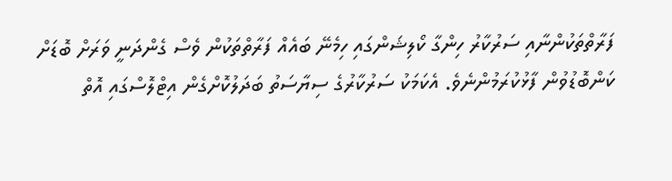ފަރާތްތަކުންނާއި ސަރުކާރު ހިންގާ ކޯލިޝަންގައި ހިމެނޭ ބައެއް ފަރާތްތަކުން ވެސް ގެންދަނީ ވަރަށް ބޮޑަށް ކަންބޮޑުވުން ފާޅުކުރަމުންނެވެ. އެކަމަކު ސަރުކާރުގެ ސިޔާސަތު ބަދަލުކޮށްގެން އިޓްލޮސްގައި އޮތް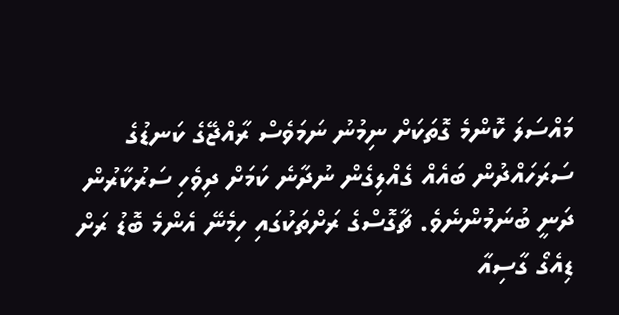މައްސަލަ ކޮންމެ ގޮތަކަށް ނިމުނު ނަމަވެސް ރާއްޖޭގެ ކަނޑުގެ ސަރަހައްދުން ބައެއް ގެއްލިގެން ނުދާނެ ކަމަށް ދިވެހި ސަރުކާރުން ދަނީ ބުނަމުންނެވެ. ޗާގޮސްގެ ރަށްތަކުގައި ހިމެނޭ އެންމެ ބޮޑު ރަށް ޑިއެގޯ ގާސިއާ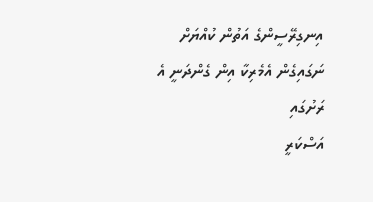އިނގިރޭސީންގެ އަތުން ކުއްޔަށް ނަގައިގެން އެމެރިކާ އިން ގެންދަނީ އެ ރަށުގައި
އަސްކަރީ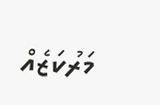މަރުކަޒެއް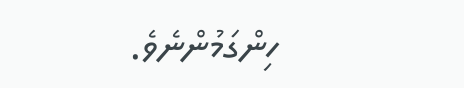ހިންގަމުންނެވެ.